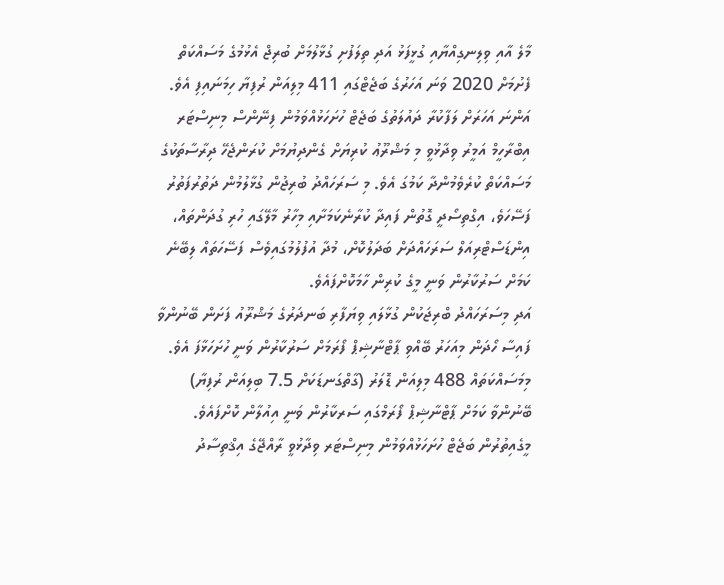މާލެ އާއި ވިލިނގިއްޔާއި ގުޅީފަޅު އަދި ތިލަފުށި ގުޅާލުމަށް ބުރިޖް އެޅުމުގެ މަސައްކަތް ފެށުމަށް 2020 ވަނަ އަހަރުގެ ބަޖެޓްގައި 411 މިލިއަން ރުފިޔާ ހިމަނައިފި އެވެ.
އަންނަ އަހަރަށް ލަފާކުރާ ދައުލަތުގެ ބަޖެޓް ހުށަހަޅުއްވަމުން ފިނޭންސް މިނިސްޓަރ އިބްރާހީމް އަމީރު ވިދާޅުވީ މި މަޝްރޫޢު ކުރިޔަށް ގެންދިޔުމަށް ކުރަންޖެހޭ ދިރާސާތަކުގެ މަސައްކަތް ކުރެވެމުންދާ ކަމުގަ އެވެ. މި ސަރަހައްދު ބުރިޖުން ގުޅާލުމުން ދަތުރުފަތުރު ފަސޭހަވެ، އިގްތިސޯދީ ގޮތުން ފައިދާ ކުރާނެކަމަށާއި މިހާރު މާލޭގައި ހުރި ގުދަންތައް، އިންޑަސްޓްރިއަލް ސަރަހައްދަށް ބަދަލުކޮށް، މުދާ އުފުލުމުގައިވެސް ފަސޭހަތައް ލިބޭނެ ކަމަށް ސަރުކާރުން ވަނީ މީގެ ކުރިން ހާމަކޮށްފައެވެ.
އަދި މިސަރަހައްދު ބްރިޖަކުން ގުޅާލައި ވިޔަފާރި ބަނދަރުގެ މަޝްރޫއު ފަށަން ބޭނުންވާ ފައިސާ ހޯދަން މިއަހަރު ބޭއްވި ޕާޓްނާޝިޕް ފޯރަމަށް ސަރުކާރުން ވަނީ ހުށަހަޅާފަ އެވެ. މިމަސައްކަތައް 488 މިލިއަން ޑޮލަރު (ގާތްގަނޑަކަށް 7.5 ބިލިއަން ރުފިޔާ) ބޭނުންވާ ކަމަށް ޕާޓްނާޝިޕް ފޯރަމްގައި ސަރކާރުން ވަނީ އިއުލާން ކޮށްފައެވެ.
މީގެއިތުރުން ބަޖެޓް ހުށަހަޅުއްވަމުން މިނިސްޓަރ ވިދާޅުވީ ރާއްޖޭގެ އިޤްތިސާދު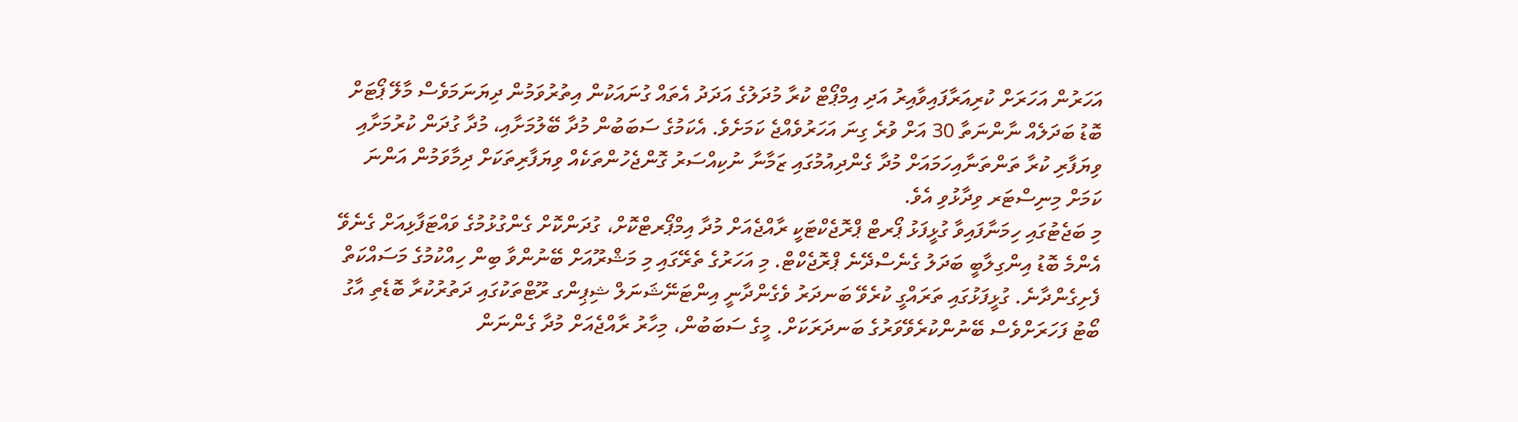އަހަރުން އަހަރަށް ކުރިއަރާފައިވާއިރު އަދި އިމްޕޯޓް ކުރާ މުދަލުގެ އަދަދު އެތައް ގުނައަކުން އިތުރުވަމުން ދިޔަނަމަވެސް މާލޭ ޕޯޓަށް ބޮޑު ބަދަލެއް ނާންނަތާ 30 އަށް ވުރެ ގިނަ އަހަރުވެއްޖެ ކަމަށެވެ. އެކަމުގެ ސަބަބުން މުދާ ބޭލުމަށާއި، މުދާ ގުދަން ކުރުމަށާއި ވިޔަފާރި ކުރާ ތަންތަނާއިހަމައަށް މުދާ ގެންދިއުމުގައި ޒަމާނާ ނުކިއްސަރު ގޮންޖެހުންތަކެއް ވިޔަފާރިތަކަށް ދިމާވަމުން އަންނަ ކަމަށް މިނިސްޓަރ ވިދާޅުވި އެވެ.
މި ބަޖެޓުގައި ހިމަނާފައިވާ ގުޅީފަޅު ޕޯރޓް ޕްރޮޖެކްޓަކީ ރާއްޖެއަށް މުދާ އިމްޕޯރޓްކޮށް، ގުދަންކޮށް ގެންގުޅުމުގެ ވައްޓަފާޅިއަށް ގެނެވޭ އެންމެ ބޮޑު އިންގިލާބީ ބަދަލު ގެނެސްދޭނެ ޕްރޮޖެކްޓް. މި އަހަރުގެ ތެރޭގައި މި މަޝްރޫއަށް ބޭނުންވާ ބިން ހިއްކުމުގެ މަސައްކަތް ފެށިގެންދާނެ. ގުޅީފަޅުގައި ތަރައްގީ ކުރެވޭ ބަނދަރު ވެގެންދާނީ އިންޓަނޭޝަނަލް ޝިޕިންގ ރޫޓްތަކުގައި ދަތުރުކުރާ ބޮޑެތި އާގު ބޯޓު ފަހަރަށްވެސް ބޭނުންކުރެވޭވަރުގެ ބަނދަރަކަށް. މީގެ ސަބަބުން، މިހާރު ރާއްޖެއަށް މުދާ ގެންނަން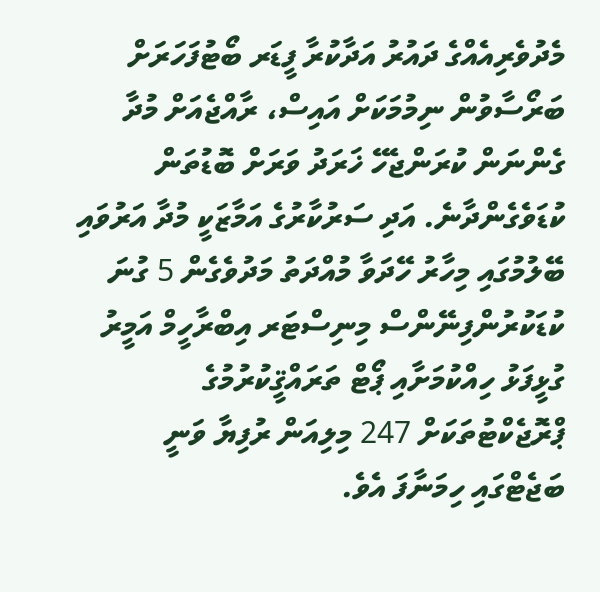މެދުވެރިއެއްގެ ދައުރު އަދާކުރާ ފީޑަރ ބޯޓުފަހަރަށް ބަރޯސާވުން ނިމުމަކަށް އައިސް، ރާއްޖެއަށް މުދާ ގެންނަން ކުރަންޖެހޭ ޚަރަދު ވަރަށް ބޮޑުތަން ކުޑަވެގެންދާނެ. އަދި ސަރުކާރުގެ އަމާޒަކީ މުދާ އަރުވައި ބޭލުމުގައި މިހާރު ހޭދަވާ މުއްދަތު މަދުވެގެން 5 ގުނަ ކުޑަކުރުންފިނޭންސް މިނިސްޓަރ އިބްރާހީމް އަމީރު
ގުޅީފަޅު ހިއްކުމަށާއި ޕޯޓް ތަރައްޤީކުރުމުގެ ޕްރޮޖެކްޓުތަކަށް 247 މިލިއަން ރުފިޔާ ވަނީ ބަޖެޓްގައި ހިމަނާފަ އެވެ.